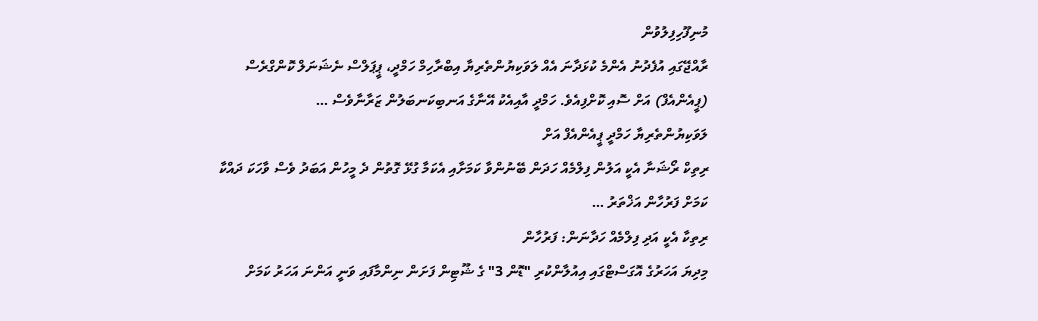މުނިފޫހިފިލުވުން
ރާއްޖޭގައި އުފެދުނު އެންމެ ކުޅަދާނަ އެއް ލަވަކިޔުންތެރިޔާ އިބްރާހިމް ހަމްދީ، ޕީޕަލްސް ނެޝަނަލް ކޮންގްރެސް (ޕީއެންއެފް) އަށް ސޮއި ކޮށްފިއެވެ. ހަމްދީ އާއިއެކު އޭނާގެ އަނބިކަނބަލުން ޒަރާނާވެސް …
ލަވަކިޔުންތެރިޔާ ހަމްދީ ޕީއެންއެފް އަށް
ރިތިކް ރޯޝަނާ އެކީ އަލުން ފިލްމެއް ހަދަން ބޭނުންވާ ކަމަށާއި އެކަމާ ގުޅޭ ގޮތުން ދެ މީހުން އަބަދު ވެސް ވާހަކަ ދައްކާ ކަމަށް ފަރުހާން އަޚްތަރު …
ރިތިކާ އެކީ އަދި ފިލްމެއް ހަދާނަން: ފަރުހާން
މިދިޔަ އަހަރުގެ އޮގަސްޓްގައި އިއުލާންކުރި "ޑޮން 3" ގެ ޝޫޓިން ފަށަން ނިންމާފައި ވަނީ އަންނަ އަހަރު ކަމަށް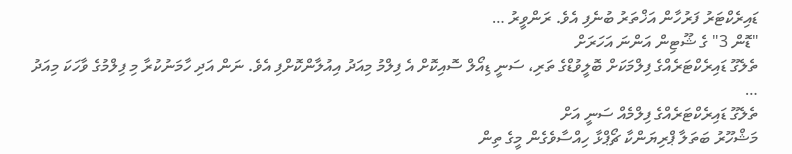ޑައިރެކްޓަރު ފަރުހާން އަޚްތަރު ބުނެފި އެވެ. ރަންވީރު …
"ޑޮން 3" ގެ ޝޫޓިން އަންނަ އަހަރަށް
ތެލެގޫ ޑައިރެކްޓަރެއްގެ ފިލްމަކަށް ބޮލީވުޑްގެ ތަރި، ސަނީ ޑިއޯލް ސޮއިކޮށް އެ ފިލްމު މިއަދު އިއުލާންކޮށްފި އެވެ. ނަން އަދި ހާމަނުކުރާ މި ފިލްމުގެ ވާހަކަ މިއަދު …
ތެލެގޫ ޑައިރެކްޓަރެއްގެ ފިލްމެއް ސަނީ އަށް
މަޝްހޫރު ބަތަލާ ޕްރިޔަންކާ ޗޯޕްޅާ ހިއްސާވެގެން މީގެ ތިން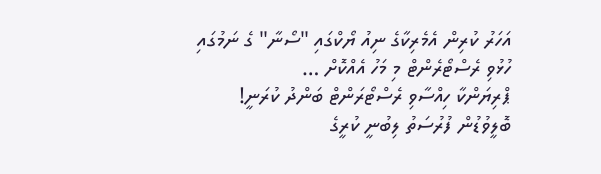އަހަރު ކުރިން އެމެރިކާގެ ނިއު ޔޯކްގައި "ސޯނާ" ގެ ނަމުގައި ހުޅުވި ރެސްޓޯރެންޓް މި މަހު އެއްކޮށް …
ޕްރިޔަންކާ ހިއްސާވި ރެސްޓޯރަންޓް ބަންދު ކުރަނީ!
ބޮލީވުޑުން ފުރުސަތު ލިބުނީ ކުރީގެ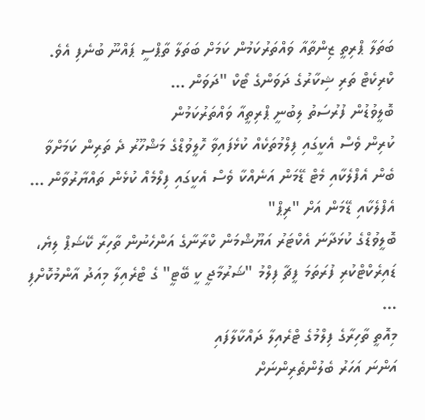ބަތަލާ ޕްރިތީ ޒިންތާއާ ވައްތަރުކަމުން ކަމަށް ބަތަލާ ތާޕްސީ ޕައްނޫ ބުނެފި އެވެ. ކްރިކެޓް ތަރި ޝިކާރުގެ ދަވަންގެ ޓޯކް "ދަވަން …
ބޮލީވުޑުން ފުރުސަތު ލިބުނީ ޕްރިތީއާ ވައްތަރުކަމުން
ކުރިން ވެސް އެކީގައި ފިލްމުތަކެއް ކުޅެފައިވާ ހޮލީވުޑްގެ މަޝްހޫރު ދެ ތަރިން ކަމަށްވާ ބެން އެފްލެކާއި މެޓް ޑޭމަން އަނެއްކާ ވެސް އެކީގައި ފިލްމެއް ކުޅެން ތައްޔާރުވާން …
އެފްލެކާއި ޑޭމަން އަށް "ރިޕް"
ބޮލީވުޑްގެ ކުޅަދާނަ އެކްޓަރު އަޔޫޝްމަން ކްރާނާގެ އަންހެނުން ތާހިރާ ކޭޝަޕް ލިޔެ، ޑައިރެކްޓްކުރި ފުރަތަމަ ފީޗާ ފިލްމު "ޝަރުމާޖީ ކީ ބޭޓީ" ގެ ޓްރެއިލާ މިއަދު އާންމުކޮށްފި …
މިއޮތީ ތާހިރާގެ ފިލްމުގެ ޓްރެއިލާ ދައްކާލާފައި
އަންނަ އަހަރު ބެލުންތެރިންނަށް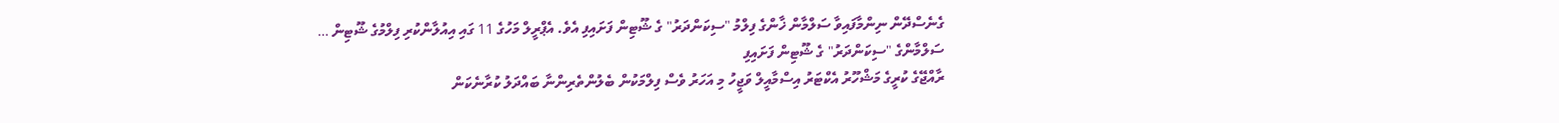ގެނެސްދޭން ނިންމާފައިވާ ސަލްމާން ޚާންގެ ފިލްމު "ސިކަންދަރު" ގެ ޝޫޓިން ފަށައިފި އެވެ. އެޕްރީލް މަހުގެ 11 ގައި އިއުލާންކުރި ފިލްމުގެ ޝޫޓިން …
ސަލްމާންގެ "ސިކަންދަރު" ގެ ޝޫޓިން ފަށައިފި
ރާއްޖޭގެ ކުރީގެ މަޝްހޫރު އެކްޓަރު އިސްމާއީލް ވަޖީހު މި އަހަރު ވެސް ފިލްމަކުން ބެލުންތެރިންނާ ބައްދަލު ކުރާނެކަން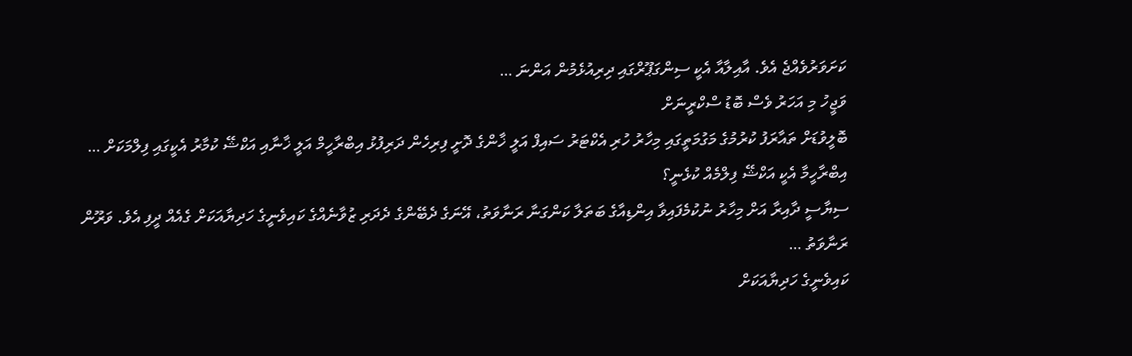ކަށަވަރުވެއްޖެ އެވެ. އާއިލާއާ އެކީ ސިންގަޕޫރްގައި ދިރިއުޅެމުން އަންނަ …
ވަޖީހު މި އަހަރު ވެސް ބޮޑު ސްކްރީނަށް
ބޮލީވުޑަށް ތައާރަފު ކުރުމުގެ މަގުމަތީގައި މިހާރު ހުރި އެކްޓަރު ސައިފް އަލީ ޚާންގެ ދޮށީ ފިރިހެން ދަރިފުޅު އިބްރާހީމް އަލީ ޚާނާއި އަކްޝޭ ކުމާރު އެކީގައި ފިލްމަކަށް …
އިބްރާހީމާ އެކީ އަކްޝޭ ފިލްމެއް ކުޅެނީ؟
ސިޔާސީ ދާއިރާ އަށް މިހާރު ނުކުމެފައިވާ އިންޑިއާގެ ބަތަލާ ކަންގަނާ ރަނާވަތު، އޭނަގެ ދެބޭންގެ ދެދަރި ޒުވާނެއްގެ ކައިވެނީގެ ހަދިޔާއަކަށް ގެއެއް ދީފި އެވެ. ވަރޫން ރަނާވަތު …
ކައިވެނީގެ ހަދިޔާއަކަށް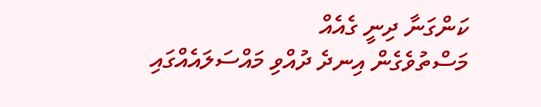ކަންގަނާ ދިނީ ގެއެއް
މަސްތުވެގެން އިނދެ ދުއްވި މައްސަލައެއްގައި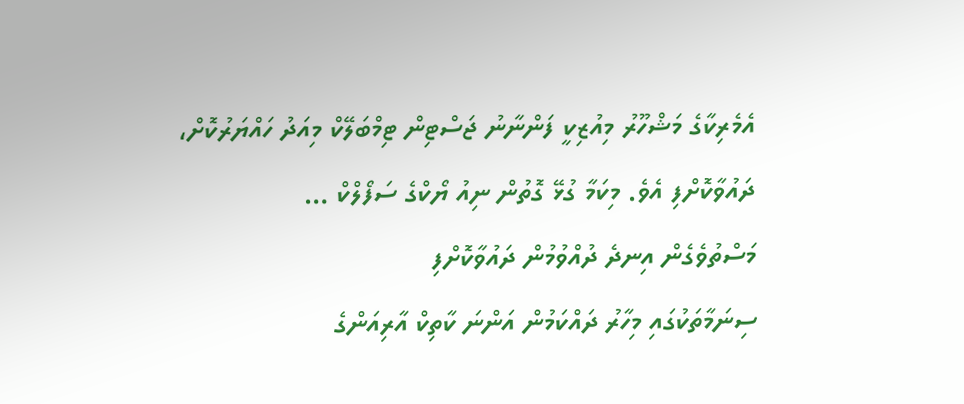އެމެރިކާގެ މަޝްހޫރު މިއުޒިކީ ފަންނާނު ޖަސްޓިން ޓިމްބަލޭކް މިއަދު ހައްޔަރުކޮށް، ދައުވާކޮށްފި އެވެ. މިކަމާ ގުޅޭ ގޮތުން ނިއު ޔޯކްގެ ސަފޯލްކް …
މަސްތުވެގެން އިނދެ ދުއްވުމުން ދައުވާކޮށްފި
ސިނަމާތަކުގައި މިހާރު ދައްކަމުން އަންނަ ކާތިކް އާރިއަންގެ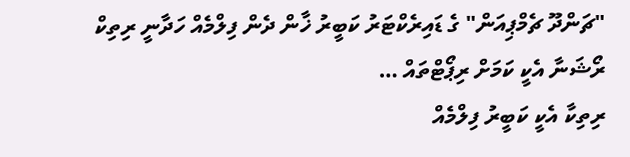"ޗަންދޫ ޗެމްޕިއަން" ގެ ޑައިރެކްޓަރު ކަބީރު ޚާން ދެން ފިލްމެއް ހަދާނީ ރިތިކް ރޯޝަނާ އެކީ ކަމަށް ރިޕޯޓްތައް …
ރިތިކާ އެކީ ކަބީރު ފިލްމެއް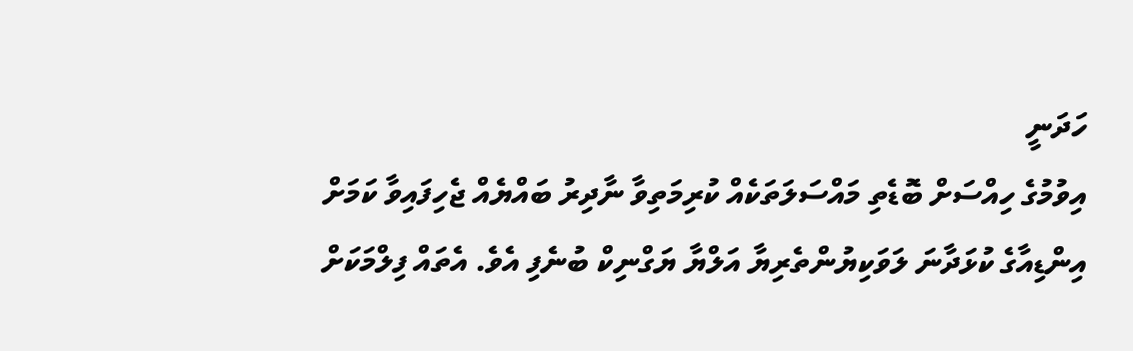ހަދަނީ
އިވުމުގެ ހިއްސަށް ބޮޑެތި މައްސަލަތަކެއް ކުރިމަތިވާ ނާދިރު ބައްޔެއް ޖެހިފައިވާ ކަމަށް އިންޑިއާގެ ކުޅަދާނަ ލަވަކިޔުންތެރިޔާ އަލްޔާ ޔަގްނިކް ބުނެފި އެވެ. އެތައް ފިލްމަކަށް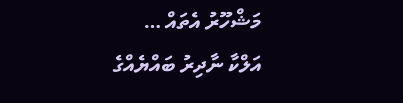މަޝްހޫރު އެތައް …
އަލްކާ ނާދިރު ބައްޔެއްގެ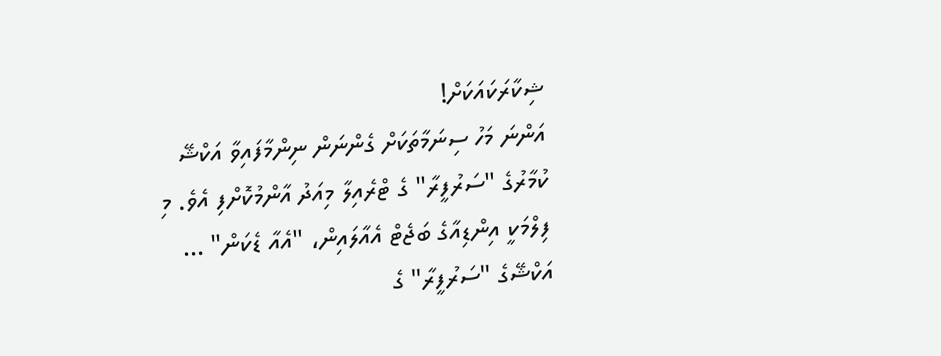ޝިކާރަކައަކަށް!
އަންނަ މަހު ސިނަމާތަކަށް ގެންނަން ނިންމާފައިވާ އަކްޝޭ ކުމާރުގެ "ސަރުފީރާ" ގެ ޓްރެއިލާ މިއަދު އާންމުކޮށްފި އެވެ. މި ފިލްމަކީ އިންޑިއާގެ ބަޖެޓް އެއާލައިން، "އެއާ ޑެކަން" …
އަކްޝޭގެ "ސަރުފީރާ" ގެ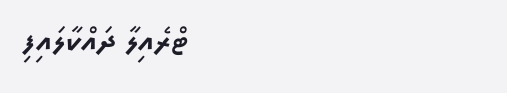ޓްރެއިލާ ދައްކާލައިފި